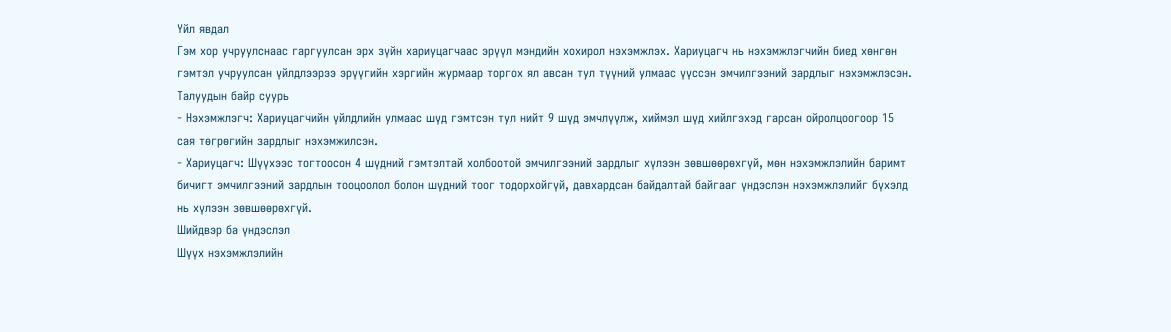Үйл явдал
Гэм хор учруулснаас гаргуулсан эрх зүйн хариуцагчаас эрүүл мэндийн хохирол нэхэмжлэх. Хариуцагч нь нэхэмжлэгчийн биед хөнгөн гэмтэл учруулсан үйлдлээрээ эрүүгийн хэргийн журмаар торгох ял авсан тул түүний улмаас үүссэн эмчилгээний зардлыг нэхэмжлэсэн.
Талуудын байр суурь
- Нэхэмжлэгч: Хариуцагчийн үйлдлийн улмаас шүд гэмтсэн тул нийт 9 шүд эмчлүүлж, хиймэл шүд хийлгэхэд гарсан ойролцоогоор 15 сая төгрөгийн зардлыг нэхэмжилсэн.
- Хариуцагч: Шүүхээс тогтоосон 4 шүдний гэмтэлтай холбоотой эмчилгээний зардлыг хүлээн зөвшөөрөхгүй, мөн нэхэмжлэлийн баримт бичигт эмчилгээний зардлын тооцоолол болон шүдний тоог тодорхойгүй, давхардсан байдалтай байгааг үндэслэн нэхэмжлэлийг бүхэлд нь хүлээн зөвшөөрөхгүй.
Шийдвэр ба үндэслэл
Шүүх нэхэмжлэлийн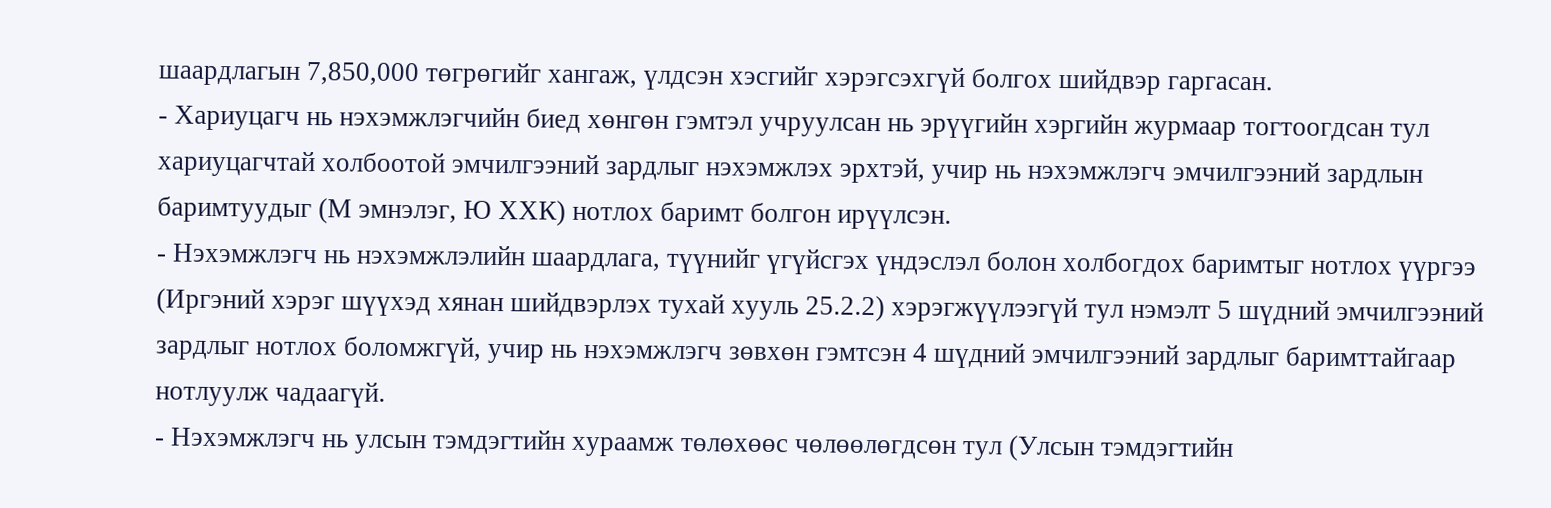шаардлагын 7,850,000 төгрөгийг хангаж, үлдсэн хэсгийг хэрэгсэхгүй болгох шийдвэр гаргасан.
- Хариуцагч нь нэхэмжлэгчийн биед хөнгөн гэмтэл учруулсан нь эрүүгийн хэргийн журмаар тогтоогдсан тул хариуцагчтай холбоотой эмчилгээний зардлыг нэхэмжлэх эрхтэй, учир нь нэхэмжлэгч эмчилгээний зардлын баримтуудыг (М эмнэлэг, Ю ХХК) нотлох баримт болгон ирүүлсэн.
- Нэхэмжлэгч нь нэхэмжлэлийн шаардлага, түүнийг үгүйсгэх үндэслэл болон холбогдох баримтыг нотлох үүргээ (Иргэний хэрэг шүүхэд хянан шийдвэрлэх тухай хууль 25.2.2) хэрэгжүүлээгүй тул нэмэлт 5 шүдний эмчилгээний зардлыг нотлох боломжгүй, учир нь нэхэмжлэгч зөвхөн гэмтсэн 4 шүдний эмчилгээний зардлыг баримттайгаар нотлуулж чадаагүй.
- Нэхэмжлэгч нь улсын тэмдэгтийн хураамж төлөхөөс чөлөөлөгдсөн тул (Улсын тэмдэгтийн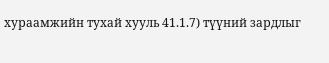хураамжийн тухай хууль 41.1.7) түүний зардлыг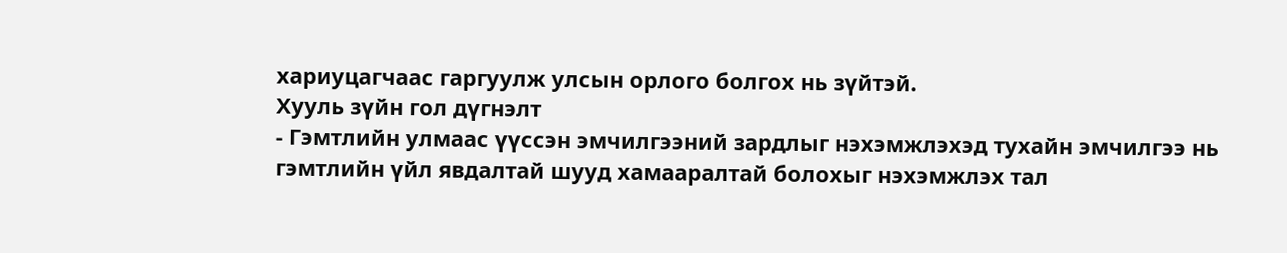хариуцагчаас гаргуулж улсын орлого болгох нь зүйтэй.
Хууль зүйн гол дүгнэлт
- Гэмтлийн улмаас үүссэн эмчилгээний зардлыг нэхэмжлэхэд тухайн эмчилгээ нь гэмтлийн үйл явдалтай шууд хамааралтай болохыг нэхэмжлэх тал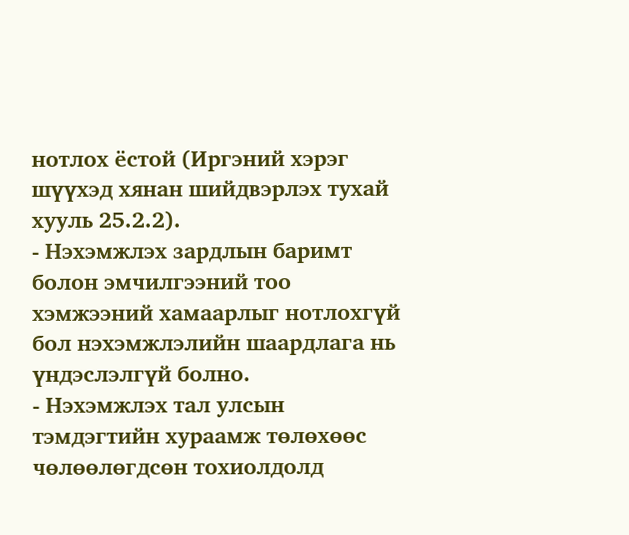нотлох ёстой (Иргэний хэрэг шүүхэд хянан шийдвэрлэх тухай хууль 25.2.2).
- Нэхэмжлэх зардлын баримт болон эмчилгээний тоо хэмжээний хамаарлыг нотлохгүй бол нэхэмжлэлийн шаардлага нь үндэслэлгүй болно.
- Нэхэмжлэх тал улсын тэмдэгтийн хураамж төлөхөөс чөлөөлөгдсөн тохиолдолд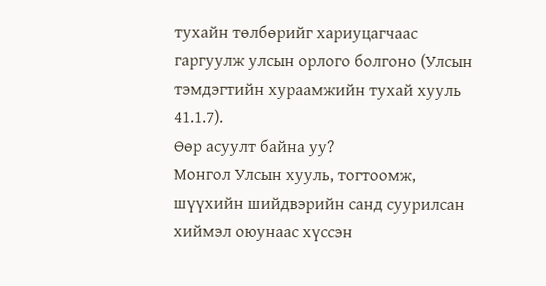тухайн төлбөрийг хариуцагчаас гаргуулж улсын орлого болгоно (Улсын тэмдэгтийн хураамжийн тухай хууль 41.1.7).
Өөр асуулт байна уу?
Монгол Улсын хууль, тогтоомж, шүүхийн шийдвэрийн санд суурилсан хиймэл оюунаас хүссэн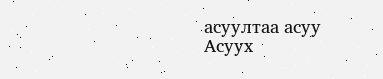асуултаа асуу
Асуух